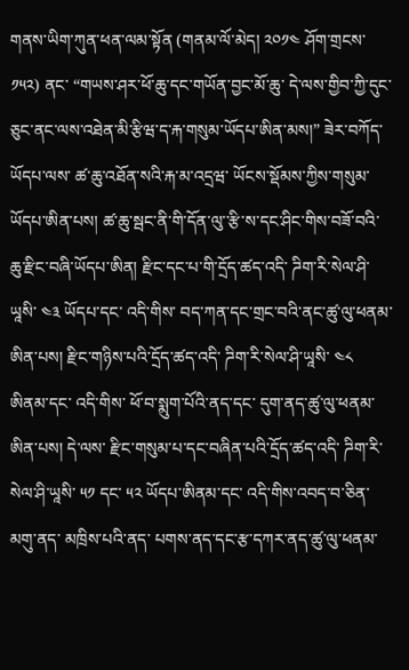གནས་ཡིག་ཀུན་ཕན་ལམ་སྟོན (གནམ་ལོ་མེད། ༢༠༡༤ ཤོག་གྲངས་ ༡༥༢) ནང་ “གཡས་ཤར་ཕོ་ཆུ་དང་གཡོན་བྱང་མོ་ཆུ་ དེ་ལས་གྱིབ་ཀྱི་དུང་ཅུང་ནང་ལས་འཐེན་མི་རྩིཝ་ད་རྐ་གསུམ་ཡོདཔ་ཨིན་མས།” ཟེར་བཀོད་ཡོདཔ་ལས་ ཚ་ཆུ་འཐོན་སའི་རྐ་མ་འདྲཝ་ ཡོངས་སྡོམས་ཀྱིས་གསུམ་ཡོདཔ་ཨིན་པས། ཚ་ཆུ་སྦང་ནི་གི་དོན་ལུ་་རྩི་ས་དང་ཤིང་གིས་བཟོ་བའི་ ཆུ་རྫིང་བཞི་ཡོདཔ་ཨིན། རྫིང་དང་པ་གི་དྲོད་ཚད་འདི་ ཌིག་རི་སེལ་ཤི་ཡཱསི་ ༤༣ ཡོདཔ་དང་ འདི་གིས་ བད་ཀན་དང་གྲང་བའི་ནང་ཚུ་ལུ་ཕནམ་ཨིན་པས། རྫིང་གཉིས་པའི་དྲོད་ཚད་འདི་ ཌིག་རི་སེལ་ཤི་ཡཱསི་ ༤༨ ཨིནམ་དང་ འདི་གིས་ ཕོ་བ་སྨུག་པོའི་ནད་དང་ དུག་ནད་ཚུ་ལུ་ཕནམ་ཨིན་པས། དེ་ལས་ རྫིང་གསུམ་པ་དང་བཞིན་པའི་དྲོད་ཚད་འདི་ ཌིག་རི་སེལ་ཤི་ཡཱསི་ ༥༡ དང་ ༥༢ ཡོདཔ་ཨིནམ་དང་ འདི་གིས་འབད་བ་ཅིན་ མགུ་ནད་ མཁྲིས་པའི་ནད་ པགས་ནད་དང་རྩ་དཀར་ནད་ཚུ་ལུ་ཕནམ་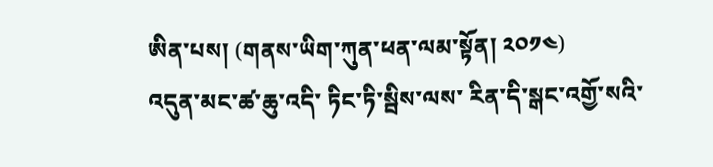ཨིན་པས། (གནས་ཡིག་ཀུན་ཕན་ལམ་སྟོན། ༢༠༡༤)
འདུན་མང་ཚ་ཆུ་འདི་ ཏིང་ཏི་སྦིས་ལས་ རིན་དི་སྒང་འགྱོ་སའི་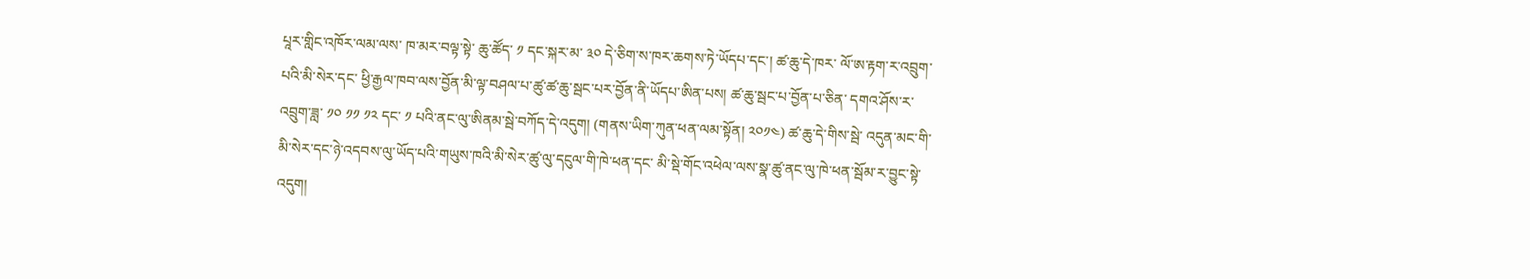པཱར་གླིང་འཁོར་ལམ་ལས་ ཁ་མར་བལྟ་སྟེ་ ཆུ་ཚོད་ ༡ དང་སྐར་མ་ ༣༠ དེ་ཅིག་ས་ཁར་ཆགས་ཏེ་ཡོདཔ་དང་། ཚ་ཆུ་དེ་ཁར་ ལོ་ཨ་རྟག་ར་འབྲུག་པའི་མི་སེར་དང་ ཕྱི་རྒྱལ་ཁབ་ལས་བྱོན་མི་ལྟ་བཤལ་པ་ཚུ་ཚ་ཆུ་སྦང་པར་བྱོན་ནི་ཡོདཔ་ཨིན་པས། ཚ་ཆུ་སྦང་པ་བྱོན་པ་ཅིན་ དགའ་ཤོས་ར་འབྲུག་ཟླ་ ༡༠ ༡༡ ༡༢ དང་ ༡ པའི་ནང་ལུ་ཨིནམ་སྦེ་བཀོད་དེ་འདུག། (གནས་ཡིག་ཀུན་ཕན་ལམ་སྟོན། ༢༠༡༤) ཚ་ཆུ་དེ་གིས་སྦེ་ འདུན་མང་གི་མི་སེར་དང་ཉེ་འདབས་ལུ་ཡོད་པའི་གཡུས་ཁའི་མི་སེར་ཚུ་ལུ་དངུལ་གི་ཁེ་ཕན་དང་ མི་སྡེ་གོང་འཕེལ་ལས་སྣ་ཚུ་ནང་ལུ་ཁེ་ཕན་སྦོམ་ར་བྱུང་སྟེ་འདུག།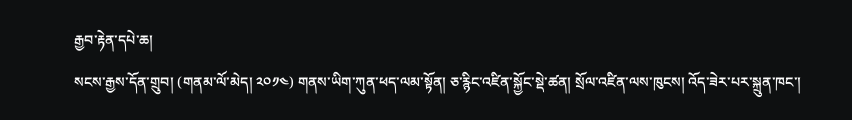རྒྱབ་རྟེན་དཔེ་ཆ།
སངས་རྒྱས་དོན་གྲུབ། (གནམ་ལོ་མེད། ༢༠༡༤) གནས་ཡིག་ཀུན་ཕད་ལམ་སྟོན། ཅ་རྙིང་འཛིན་སྐྱོང་སྡེ་ཚན། སྲོལ་འཛིན་ལས་ཁུངས། འོད་ཟེར་པར་སྐྲུན་ཁང་།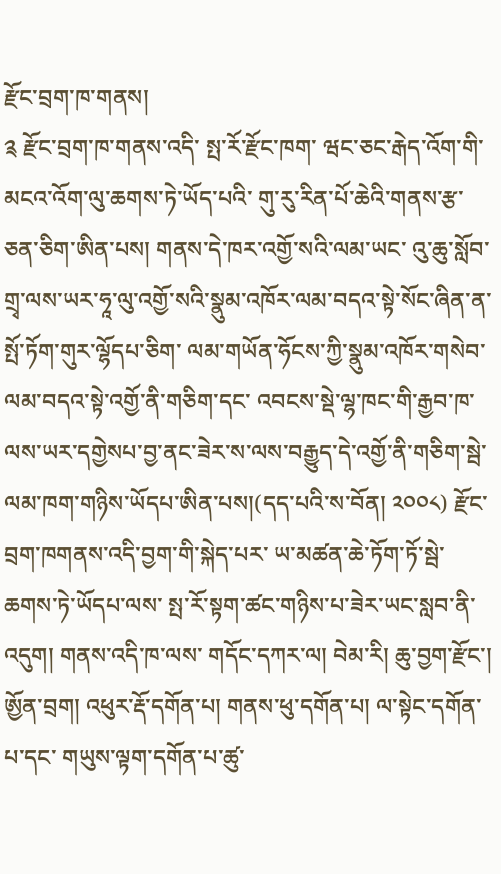རྫོང་བྲག་ཁ་གནས།
༉ རྫོང་བྲག་ཁ་གནས་འདི་ སྤ་རོ་རྫོང་ཁག་ ཝང་ཅང་རྒེད་འོག་གི་མངའ་འོག་ལུ་ཆགས་ཏེ་ཡོད་པའི་ གུ་རུ་རིན་པོ་ཆེའི་གནས་རྩ་ཅན་ཅིག་ཨིན་པས། གནས་དེ་ཁར་འགྱོ་སའི་ལམ་ཡང་ འུ་ཆུ་སློབ་གྲྭ་ལས་ཡར་ཧཱ་ལུ་འགྱོ་སའི་སྣུམ་འཁོར་ལམ་བདའ་སྟེ་སོང་ཞིན་ན་ སྤོ་ཏོག་གུར་ལྷོདཔ་ཅིག་ ལམ་གཡོན་ཧོངས་ཀྱི་སྣུམ་འཁོར་གསེབ་ལམ་བདའ་སྟེ་འགྱོ་ནི་གཅིག་དང་ འབངས་སྡེ་ལྷ་ཁང་གི་རྒྱབ་ཁ་ལས་ཡར་དགྱེསཔ་བྱ་ནང་ཟེར་ས་ལས་བརྒྱུད་དེ་འགྱོ་ནི་གཅིག་སྦེ་ལམ་ཁག་གཉིས་ཡོདཔ་ཨིན་པས།(དད་པའི་ས་བོན། ༢༠༠༨) རྫོང་བྲག་ཁགནས་འདི་བྱག་གི་སྐེད་པར་ ཡ་མཚན་ཆེ་ཏོག་ཏོ་སྦེ་ཆགས་ཏེ་ཡོདཔ་ལས་ སྤ་རོ་སྟག་ཚང་གཉིས་པ་ཟེར་ཡང་སླབ་ནི་འདུག། གནས་འདི་ཁ་ལས་ གདོང་དཀར་ལ། བེམ་རི། ཆུ་བྱག་རྫོང་། ཨྱོན་བྲག། འཕུར་རྡོ་དགོན་པ། གནས་ཕུ་དགོན་པ། ལ་སྟེང་དགོན་པ་དང་ གཡུས་ལྟག་དགོན་པ་ཚུ་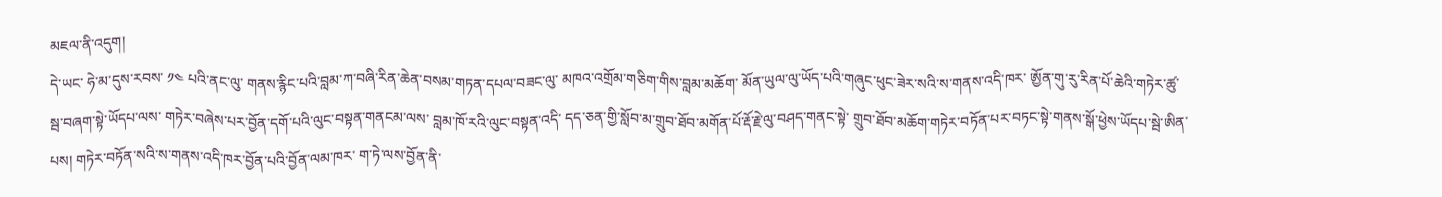མཇལ་ནི་འདུག།
དེ་ཡང་ ཧེ་མ་དུས་རབས་ ༡༤ པའི་ནང་ལུ་ གནས་རྙིང་པའི་བླམ་ཀ་བཞི་རིན་ཆེན་བསམ་གཏན་དཔལ་བཟང་ལུ་ མཁའ་འགྲོམ་གཅིག་གིས་བླམ་མཆོག་ མོན་ཡུལ་ལུ་ཡོད་པའི་གཞུང་ཕུང་ཟེར་སའི་ས་གནས་འདི་ཁར་ ཨྱོན་གུ་རུ་རིན་པོ་ཆེའི་གཏེར་ཚུ་སྦ་བཞག་སྟེ་ཡོདཔ་ལས་ གཏེར་བཞེས་པར་བྱོན་དགོ་པའི་ལུང་བསྟན་གནངམ་ལས་ བླམ་ཁོ་རའི་ལུང་བསྟན་འདི་ དད་ཅན་གྱི་སློབ་མ་གྲུབ་ཐོབ་མགོན་པོ་རྡོ་རྗེ་ལུ་བཤད་གནང་སྟེ་ གྲུབ་ཐོབ་མཆོག་གཏེར་བཏོན་པར་བཏང་སྟེ་གནས་སྒོ་ཕྱེས་ཡོདཔ་སྦེ་ཨིན་པས། གཏེར་བཏོན་སའི་ས་གནས་འདི་ཁར་བྱོན་པའི་བྱོན་ལམ་ཁར་ ག་ཏེ་ལས་བྱོན་ནི་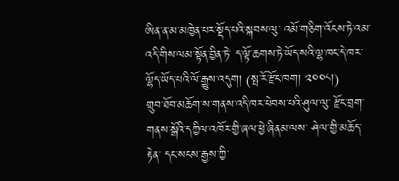ཨིན་ན་མ་མཁྱེན་པར་སྡོད་པའི་སྐབས་ལུ་ འམོ་གཅིག་འོངས་ཏེ་འམ་འདི་གིས་ལམ་སྟོན་བྱིན་ཏེ་ ད་ལྟོ་ཆགས་ཏེ་ཡོད་སའི་ལྷ་ཁང་དེ་ཁར་ལྷོད་ཡོད་པའི་ལོ་རྒྱུས་འདུག། (སྤ་རོ་རྫོང་ཁག། ༢༠༠༨།)
གྲུབ་ཐོབ་མཆོག་ས་གནས་འདི་ཁར་ཕེབས་པའི་ཤུལ་ལུ་ རྫོང་བྲག་གནས་སྒོའི་དཀྱིལ་འཁོར་གྱི་ཞལ་ཕྱེ་ཞིནམ་ལས་ ཤེལ་གྱི་མཆོད་རྟེན་ དང་སངས་རྒྱས་ཀྱི་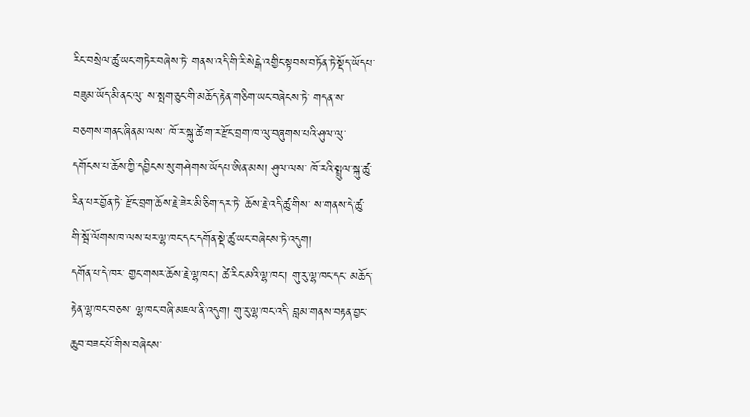རིང་བསྲེལ་ཚུ་ཡང་གཏེར་བཞེས་ཏེ་ གནས་འདི་གི་རི་སེངྒེ་འགྱིང་སྟབས་བཏོན་ཏེ་སྡོད་ཡོདཔ་བཟུམ་ཡོད་མི་ནང་ལུ་ ས་སྤག་ཅུང་གི་མཆོད་རྟེན་གཅིག་ཡང་བཞེངས་ཏེ་ གདན་ས་བཅགས་གནང་ཞིནམ་ལས་ ཁོ་ར་སྐུ་ཚེ་ག་ར་རྫོང་བྲག་ཁ་ལུ་བཞུགས་པའི་ཤུལ་ལུ་ དགོངས་པ་ཆོས་ཀྱི་དབྱིངས་སུ་གཤེགས་ཡོདཔ་ཨིན་མས། ཤུལ་ལས་ ཁོ་རའི་སྤྲུལ་སྐུ་ཚུ་རིན་པར་བྱོན་ཏེ་ རྫོང་བྲག་ཆོས་རྗེ་ཟེར་མི་ཅིག་དར་ཏེ་ ཆོས་རྗེ་འདི་ཚུ་གིས་ ས་གནས་དེ་ཚུ་གི་སྦོ་ལོགས་ཁ་ལས་ཕར་ལྷ་ཁང་དང་དགོན་སྡེ་ཚུ་ཡང་བཞེངས་ཏེ་འདུག།
དགོན་པ་དེ་ཁར་ གྱང་གསར་ཆོས་རྗེ་ལྷ་ཁང་། ཚེ་རིང་མའི་ལྷ་ཁང་། གུ་རུ་ལྷ་ཁང་དང་ མཆོད་རྟེན་ལྷ་ཁང་བཅས་ ལྷ་ཁང་བཞི་མཇལ་ནི་འདུག། གུ་རུ་ལྷ་ཁང་འདི་ བླམ་གནས་བརྟན་བྱང་ཆུབ་བཟང་པོ་གིས་བཞེངས་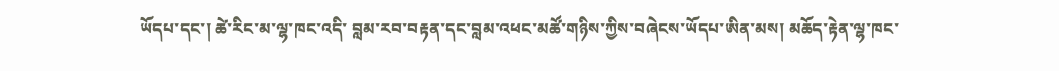ཡོདཔ་དང་། ཚེ་རིང་མ་ལྷ་ཁང་འདི་ བླམ་རབ་བརྟན་དང་བླམ་འཕང་མཚོ་གཉིས་ཀྱིས་བཞེངས་ཡོདཔ་ཨིན་མས། མཆོད་རྟེན་ལྷ་ཁང་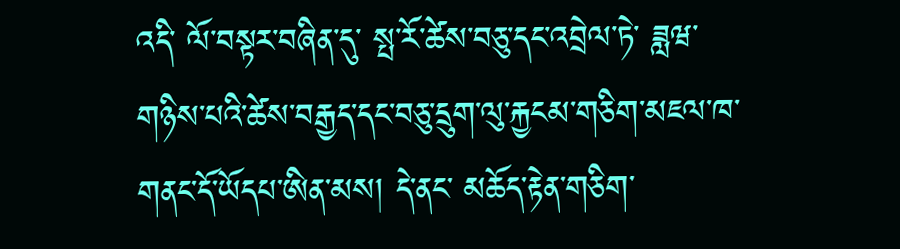འདི་ ལོ་བསྟར་བཞིན་དུ་ སྤ་རོ་ཚེས་བཅུ་དང་འབྲེལ་ཏེ་ ཟླཝ་གཉིས་པའི་ཚེས་བརྒྱད་དང་བཅུ་དྲུག་ལུ་རྐྱངམ་གཅིག་མཇལ་ཁ་གནང་དོ་ཡོདཔ་ཨིན་མས། དེ་ནང་ མཆོད་རྟེན་གཅིག་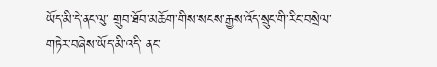ཡོད་མི་དེ་ནང་ལུ་ གྲུབ་ཐོབ་མཆོག་གིས་སངས་རྒྱས་འོད་སྲུང་གི་རིང་བསྲེལ་གཏེར་བཞེས་ཡོད་མི་འདི་ ནང་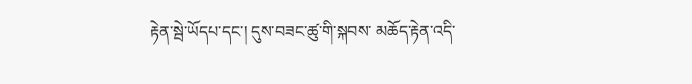རྟེན་སྦེ་ཡོདཔ་དང་། དུས་བཟང་ཚུ་གི་སྐབས་ མཆོད་རྟེན་འདི་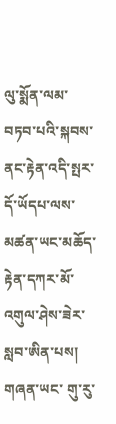ལུ་སྨོན་ལམ་བཏབ་པའི་སྐབས་ ནང་རྟེན་འདི་སྤར་དོ་ཡོདཔ་ལས་ མཚན་ཡང་མཆོད་རྟེན་དཀར་མོ་འགུལ་ཤེས་ཟེར་སླབ་ཨིན་པས། གཞན་ཡང་ གུ་རུ་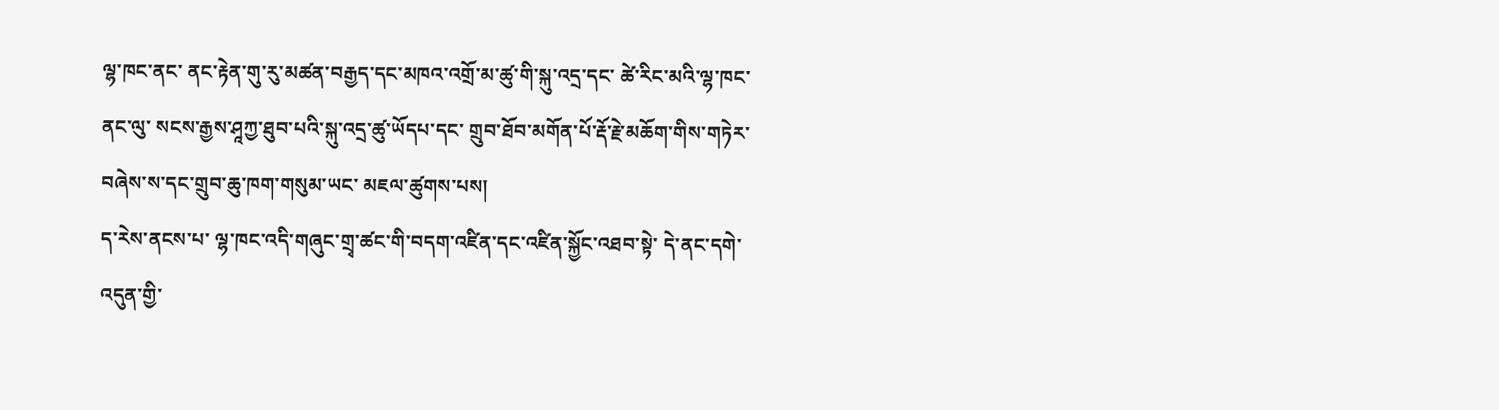ལྷ་ཁང་ནང་ ནང་རྟེན་གུ་རུ་མཚན་བརྒྱད་དང་མཁའ་འགྲོ་མ་ཚུ་གི་སྐུ་འདྲ་དང་ ཚེ་རིང་མའི་ལྷ་ཁང་ནང་ལུ་ སངས་རྒྱས་ཤཱཀྱ་ཐུབ་པའི་སྐུ་འདྲ་ཚུ་ཡོདཔ་དང་ གྲུབ་ཐོབ་མགོན་པོ་རྡོ་རྗེ་མཆོག་གིས་གཏེར་བཞེས་ས་དང་གྲུབ་ཆུ་ཁག་གསུམ་ཡང་ མཇལ་ཚུགས་པས།
ད་རེས་ནངས་པ་ ལྷ་ཁང་འདི་གཞུང་གྲྭ་ཚང་གི་བདག་འཛིན་དང་འཛིན་སྐྱོང་འཐབ་སྟེ་ དེ་ནང་དགེ་འདུན་གྱི་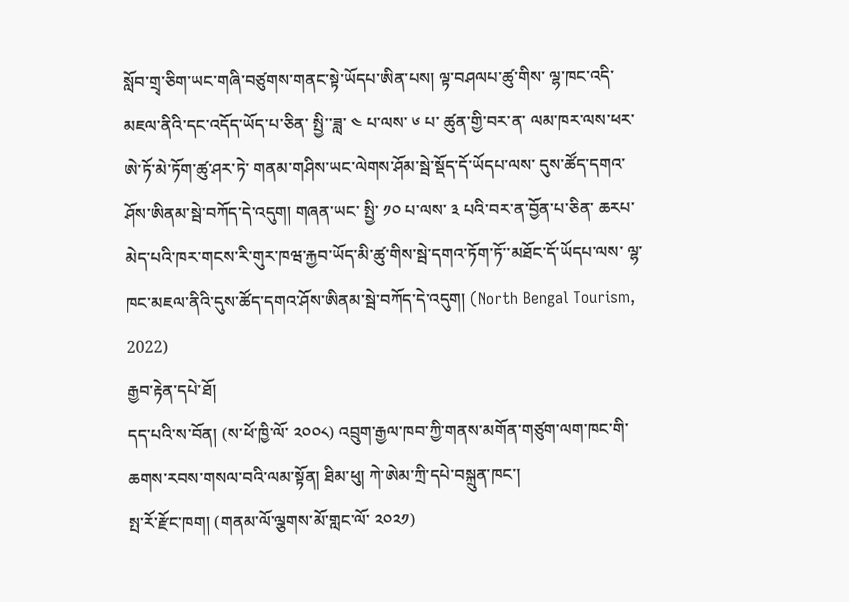སློབ་གྲྭ་ཅིག་ཡང་གཞི་བཙུགས་གནང་སྟེ་ཡོདཔ་ཨིན་པས། ལྟ་བཤལཔ་ཚུ་གིས་ ལྷ་ཁང་འདི་མཇལ་ནིའི་དང་འདོད་ཡོད་པ་ཅིན་ སྤྱི་་ཟླ་ ༤ པ་ལས་ ༦ པ་ ཚུན་གྱི་བར་ན་ ལམ་ཁར་ལས་ཕར་ ཨེ་ཏོ་མེ་ཏོག་ཚུ་ཤར་ཏེ་ གནམ་གཤིས་ཡང་ལེགས་ཤོམ་སྦེ་སྡོད་དོ་ཡོདཔ་ལས་ དུས་ཚོད་དགའ་ཤོས་ཨིནམ་སྦེ་བཀོད་དེ་འདུག། གཞན་ཡང་ སྤྱི་ ༡༠ པ་ལས་ ༣ པའི་བར་ན་བྱོན་པ་ཅིན་ ཆརཔ་མེད་པའི་ཁར་གངས་རི་གུར་ཁཝ་རྐྱབ་ཡོད་མི་ཚུ་གིས་སྦེ་དགའ་ཏོག་ཏོ་་མཐོང་དོ་ཡོདཔ་ལས་ ལྷ་ཁང་མཇལ་ནིའི་དུས་ཚོད་དགའ་ཤོས་ཨིནམ་སྦེ་བཀོད་དེ་འདུག། (North Bengal Tourism, 2022)
རྒྱབ་རྟེན་དཔེ་ཐོ།
དད་པའི་ས་བོན། (ས་ཕོ་ཁྱི་ལོ་ ༢༠༠༨) འབྲུག་རྒྱལ་ཁབ་ཀྱི་གནས་མགོན་གཙུག་ལག་ཁང་གི་ཆགས་རབས་གསལ་བའི་ལམ་སྟོན། ཐིམ་ཕུ། ཀེ་ཨེམ་ཀྲི་དཔེ་བསྐྲུན་ཁང་།
སྤ་རོ་རྫོང་ཁག། (གནམ་ལོ་ལྕགས་མོ་གླང་ལོ་ ༢༠༢༡)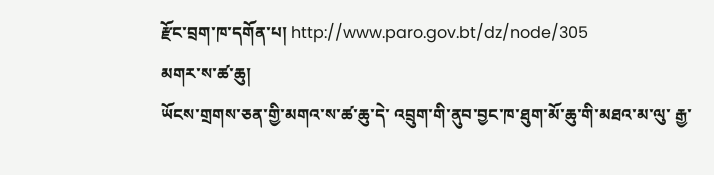རྫོང་བྲག་ཁ་དགོན་པ། http://www.paro.gov.bt/dz/node/305
མགར་ས་ཚ་ཆུ།
ཡོངས་གྲགས་ཅན་གྱི་མགའ་ས་ཚ་ཆུ་དེ་ འབྲུག་གི་ནུབ་བྱང་ཁ་ཐུག་མོ་ཆུ་གི་མཐའ་མ་ལུ་ རྒྱ་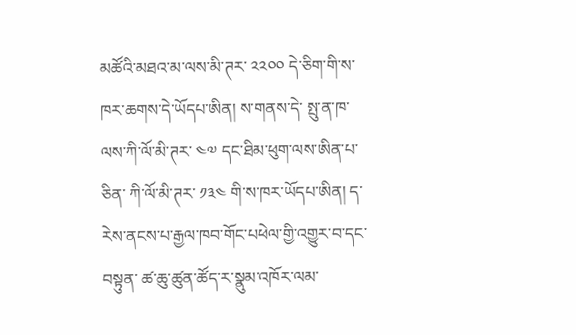མཚོའི་མཐའ་མ་ལས་མི་ཊར་ ༢༢༠༠ དེ་ཅིག་གི་ས་ཁར་ཆགས་དེ་ཡོདཔ་ཨིན། ས་གནས་དེ་ སྤུ་ན་ཁ་ལས་ཀི་ལོ་མི་ཊར་ ༤༧ དང་ཐིམ་ཕུག་ལས་ཨིན་པ་ཅིན་ ཀི་ལོ་མི་ཊར་ ༡༣༤ གི་ས་ཁར་ཡོདཔ་ཨིན། ད་རེས་ནངས་པ་རྒྱལ་ཁབ་གོང་པཕེལ་གྱི་འགྱུར་བ་དང་བསྟུན་ ཚ་ཆུ་ཚུན་ཚོད་ར་སྣུམ་འཁོར་ལམ་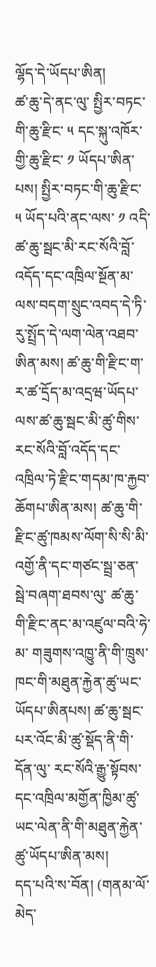ལྷོད་དེ་ཡོདཔ་ཨིན།
ཚ་ཆུ་དེ་ནང་ལུ་ སྤྱིར་བཏང་གི་ཆུ་རྫིང་ ༥ དང་སྐུ་འཁོར་གྱི་ཆུ་རྫིང་ ༡ ཡོདཔ་ཨིན་པས། སྤྱིར་བཏང་གི་ཆུ་རྫིང་ ༥ ཡོད་པའི་ནང་ལས་ ༡ འདི་ཚ་ཆུ་སྦང་མི་རང་སོའི་བློ་འདོད་དང་འཁྲིལ་སྔོན་མ་ལས་བདག་སྲུང་འབད་དེ་ཏི་རུ་སྤྲོད་དེ་ལག་ལེན་འཐབ་ཨིན་མས། ཚ་ཆུ་གི་རྫིང་ག་ར་ཚ་དྲོད་མ་འདྲཝ་ཡོདཔ་ལས་ཚ་ཆུ་སྦང་མི་ཚུ་གིས་རང་སོའི་བློ་འདོད་དང་འཁྲིལ་ཏེ་རྫིང་གདམ་ཁ་རྐྱབ་ཆོགཔ་ཨིན་མས། ཚ་ཆུ་གི་རྫིང་ཚུ་ཁམས་ལོག་སི་སི་མི་འགྱོ་ནི་དང་གཙང་སྦྲ་ཅན་སྦེ་བཞག་ཐབས་ལུ་ ཚ་ཆུ་གི་རྫིང་ནང་མ་འཛུལ་བའི་ཧེ་མ་ གཟུགས་འཁྱུ་ནི་གི་ཁྲུས་ཁང་གི་མཐུན་རྐྱེན་ཚུ་ཡང་ཡོདཔ་ཨིནཔས། ཚ་ཆུ་སྦང་པར་འོང་མི་ཚུ་སྡོད་ནི་གི་དོན་ལུ་ རང་སོའི་རྒྱུ་སྟོབས་དང་འཁྲིལ་མགྱོན་ཁྱིམ་ཚུ་ཡང་ལེན་ནི་གི་མཐུན་རྐྱེན་ཚུ་ཡོདཔ་ཨིན་མས།
དད་པའི་ས་བོན། (གནམ་ལོ་མེད་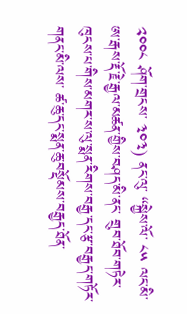༢༠༠༨ ཤོག་གྲངས་ ༣༠༣) ནང་ལུ་ “སྐྱེས་ལོ་ ༨༥ ལང་མི་ཨ་རྒས་རྡོ་རྗེ་རྒྱལ་མཚན་གྱིས་བཤད་མི་ནང་ གྲུབ་ཐོབ་གཏེར་ཁུངས་པ་གིས་མགར་ས་ལུ་སྨན་རིགས་བརྒྱ་དང་རྩ་བརྒྱད་གཏོར་གནང་མི་ལས་ ཚ་ཆུ་དང་སྨན་ཆུ་བསྡོམས་བརྒྱད་ཐོན་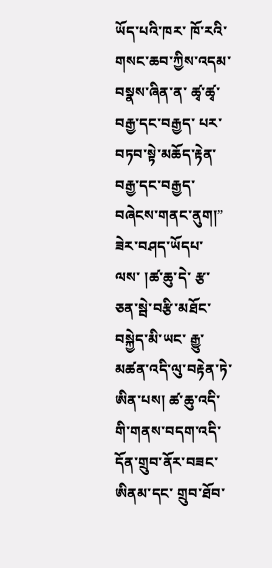ཡོད་པའི་ཁར་ ཁོ་རའི་གསང་ཆབ་ཀྱིས་འདམ་བསྣས་ཞིན་ན་ ཚྭ་ཚྭ་བརྒྱ་དང་བརྒྱད་ པར་བཏབ་སྟེ་མཆོད་རྟེན་བརྒྱ་དང་བརྒྱད་བཞེངས་གནང་ནུག།” ཟེར་བཤད་ཡོདཔ་ལས་ །ཚ་ཆུ་དེ་ རྩ་ཅན་སྦེ་བརྩི་མཐོང་བསྐྱེད་མི་ཡང་ རྒྱུ་མཚན་འདི་ལུ་བརྟེན་ཏེ་ཨིན་པས། ཚ་ཆུ་འདི་གི་གནས་བདག་འདི་ དོན་གྲུབ་ནོར་བཟང་ཨིནམ་དང་ གྲུབ་ཐོབ་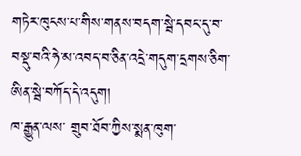གཏེར་ཁུངས་པ་གིས་གནས་བདག་སྦེ་དབང་དུ་བ་བསྡུ་བའི་ཧེ་མ་འབད་བ་ཅིན་འདྲེ་གདུག་དྲགས་ཅིག་ཨིན་སྦེ་བཀོད་དེ་འདུག།
ཁ་རྒྱུན་ལས་ གྲུབ་ཐོབ་ཀྱིས་སྨན་ཁུག་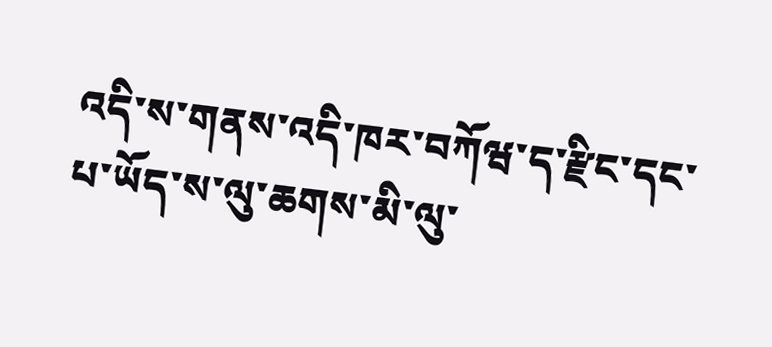འདི་ས་གནས་འདི་ཁར་བཀོཝ་ད་རྫིང་དང་པ་ཡོད་ས་ལུ་ཆགས་མི་ལུ་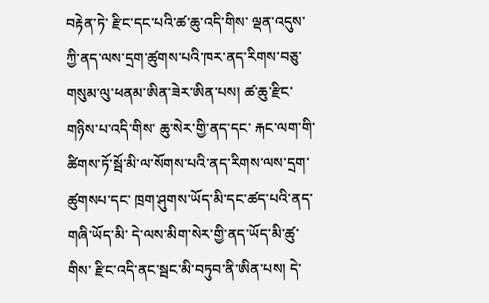བརྟེན་ཏེ་ རྫིང་དང་པའི་ཚ་ཆུ་འདི་གིས་ ལྡན་འདུས་ཀྱི་ནད་ལས་དྲག་ཚུགས་པའི་ཁར་ནད་རིགས་བཅུ་གསུམ་ལུ་ཕནམ་ཨིན་ཟེར་ཨིན་པས། ཚ་ཆུ་རྫིང་གཉིས་པ་འདི་གིས་ ཆུ་སེར་གྱི་ནད་དང་ རྐང་ལག་གི་ཚིགས་ཏོ་སྦོ་མི་ལ་སོགས་པའི་ནད་རིགས་ལས་དྲག་ཚུགསཔ་དང་ ཁྲག་ཤུགས་ཡོད་མི་དང་ཚད་པའི་ནད་གཞི་ཡོད་མི་ དེ་ལས་མིག་སེར་གྱི་ནད་ཡོད་མི་ཚུ་གིས་ རྫིང་འདི་ནང་སྦང་མི་བཏུབ་ནི་ཨིན་པས། དེ་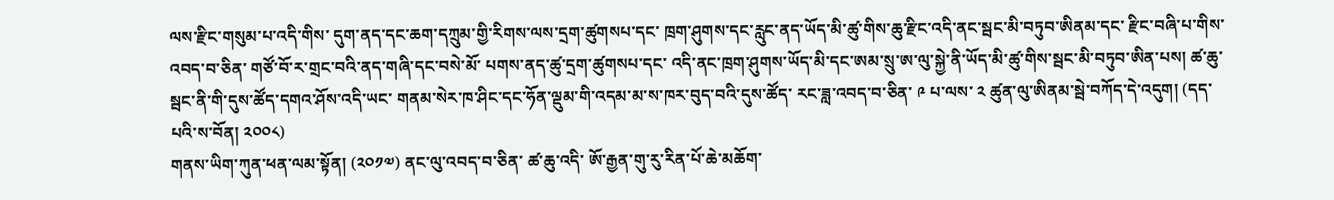ལས་རྫིང་གསུམ་པ་འདི་གིས་ དུག་ནད་དང་ཆག་དཀྲུམ་གྱི་རིགས་ལས་དྲག་ཚུགསཔ་དང་ ཁྲག་ཤུགས་དང་རླུང་ནད་ཡོད་མི་ཚུ་གིས་ཆུ་རྫིང་འདི་ནང་སྦང་མི་བཏུབ་ཨིནམ་དང་ རྫིང་བཞི་པ་གིས་འབད་བ་ཅིན་ གཙོ་བོ་ར་གྲང་བའི་ནད་གཞི་དང་བསེ་མོ་ པགས་ནད་ཚུ་དྲག་ཚུགསཔ་དང་ འདི་ནང་ཁྲག་ཤུགས་ཡོད་མི་དང་ཨམ་སྲུ་ཨ་ལུ་སྐྱེ་ནི་ཡོད་མི་ཚུ་གིས་སྦང་མི་བཏུབ་ཨིན་པས། ཚ་ཆུ་སྦང་ནི་གི་དུས་ཚོད་དགའ་ཤོས་འདི་ཡང་ གནམ་སེར་ཁ་ཤིང་དང་ཧོན་ལྡུམ་གི་འདམ་མ་ས་ཁར་བུད་བའི་དུས་ཚོད་ རང་ཟླ་འབད་བ་ཅིན་ ༩ པ་ལས་ ༢ ཚུན་ལུ་ཨིནམ་སྦེ་བཀོད་དེ་འདུག། (དད་པའི་ས་བོན། ༢༠༠༨)
གནས་ཡིག་ཀུན་ཕན་ལམ་སྟོན། (༢༠༡༧) ནང་ལུ་འབད་བ་ཅིན་ ཚ་ཆུ་འདི་ ཨོ་རྒྱན་གུ་རུ་རིན་པོ་ཆེ་མཆོག་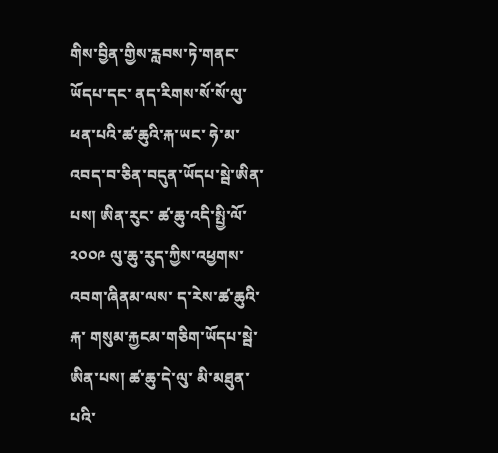གིས་བྱིན་གྱིས་རླབས་ཏེ་གནང་ཡོདཔ་དང་ ནད་རིགས་སོ་སོ་ལུ་ཕན་པའི་ཚ་ཆུའི་རྐ་ཡང་ ཧེ་མ་འབད་བ་ཅིན་བདུན་ཡོདཔ་སྦེ་ཨིན་པས། ཨིན་རུང་ ཚ་ཆུ་འདི་སྤྱི་ལོ་ ༢༠༠༩ ལུ་ཆུ་རུད་ཀྱིས་འཕྱགས་འབག་ཞིནམ་ལས་ ད་རེས་ཚ་ཆུའི་རྐ་ གསུམ་རྐྱངམ་གཅིག་ཡོདཔ་སྦེ་ཨིན་པས། ཚ་ཆུ་དེ་ལུ་ མི་མཐུན་པའི་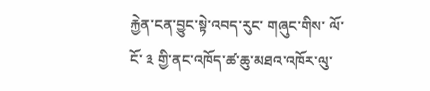རྐྱེན་ངན་བྱུང་སྟེ་འབད་རུང་ གཞུང་གིས་ ལོ་ངོ་ ༣ གྱི་ནང་འཁོད་ཚ་ཆུ་མཐའ་འཁོར་ལུ་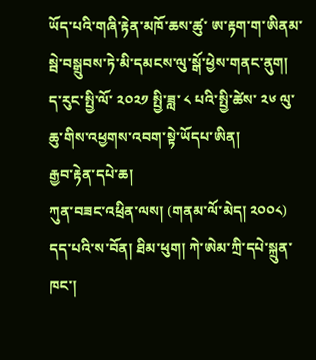ཡོད་པའི་གཞི་རྟེན་མཁོ་ཆས་ཚུ་ ཨ་རྟག་ག་ཨིནམ་སྦེ་བསྒྲུབས་ཏེ་མི་དམངས་ལུ་སྒོ་ཕྱེས་གནང་ནུག། ད་རུང་སྤྱི་ལོ་ ༢༠༢༡ སྤྱི་ཟླ་ ༨ པའི་སྤྱི་ཚེས་ ༢༦ ལུ་ ཆུ་གིས་འཕྱགས་འབག་སྟེ་ཡོདཔ་ཨིན།
རྒྱབ་རྟེན་དཔེ་ཆ།
ཀུན་བཟང་འཕྲིན་ལས། (གནམ་ལོ་མེད། ༢༠༠༨) དད་པའི་ས་བོན། ཐིམ་ཕུག། ཀེ་ཨེམ་ཀྲི་དཔེ་སྐྲུན་ཁང་།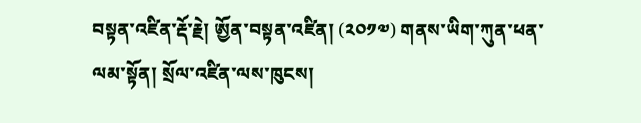བསྟན་འཛིན་རྡོ་རྗེ། ཨྱོན་བསྟན་འཛིན། (༢༠༡༧) གནས་ཡིག་ཀུན་ཕན་ལམ་སྟོན། སྲོལ་འཛིན་ལས་ཁུངས།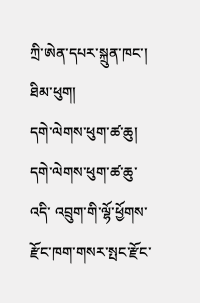ཀྲི་ཨེན་དཔར་སྐྲུན་ཁང་། ཐིམ་ཕུག།
དགེ་ལེགས་ཕུག་ཚ་ཆུ།
དགེ་ལེགས་ཕུག་ཚ་ཆུ་འདི་ འབྲུག་གི་ལྷོ་ཕྱོགས་རྫོང་ཁག་གསར་སྤང་རྫོང་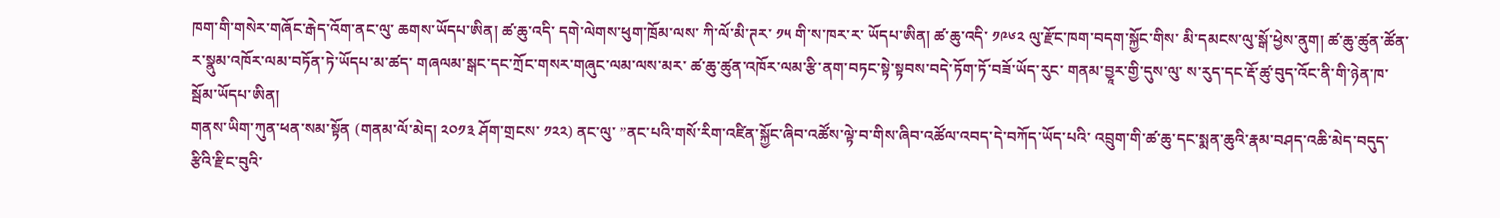ཁག་གི་གསེར་གཞོང་རྒེད་འོག་ནང་ལུ་ ཆགས་ཡོདཔ་ཨིན། ཚ་ཆུ་འདི་ དགེ་ལེགས་ཕུག་ཁྲོམ་ལས་ ཀི་ལོ་མི་ཊར་ ༡༥ གི་ས་ཁར་ར་ ཡོདཔ་ཨིན། ཚ་ཆུ་འདི་ ༡༩༦༢ ལུ་རྫོང་ཁག་བདག་སྐྱོང་གིས་ མི་དམངས་ལུ་སྒོ་ཕྱེས་ནུག། ཚ་ཆུ་ཚུན་ཚོན་ར་སྣུམ་འཁོར་ལམ་བཏོན་ཏེ་ཡོདཔ་མ་ཚད་ གཞལམ་སྒང་དང་ཀྲོང་གསར་གཞུང་ལམ་ལས་མར་ ཚ་ཆུ་ཚུན་འཁོར་ལམ་རྩི་ནག་བཏང་སྟེ་སྟབས་བདེ་ཏོག་ཏོ་བཟོ་ཡོད་རུང་ གནམ་བྱཱར་གྱི་དུས་ལུ་ ས་རུད་དང་རྡོ་ཚུ་བུད་འོང་ནི་གི་ཉེན་ཁ་སྦོམ་ཡོདཔ་ཨིན།
གནས་ཡིག་ཀུན་ཕན་སམ་སྟོན (གནམ་ལོ་མེད། ༢༠༡༣ ཤོག་གྲངས་ ༡༢༢) ནང་ལུ་ ”ནང་པའི་གསོ་རིག་འཛིན་སྐྱོང་ཞིབ་འཚོས་ལྟེ་བ་གིས་ཞིབ་འཚོལ་འབད་དེ་བཀོད་ཡོད་པའི་ འབྲུག་གི་ཚ་ཆུ་དང་སྨན་ཆུའི་རྣམ་བཤད་འཆི་མེད་བདུད་རྩིའི་རྫིང་བུའི་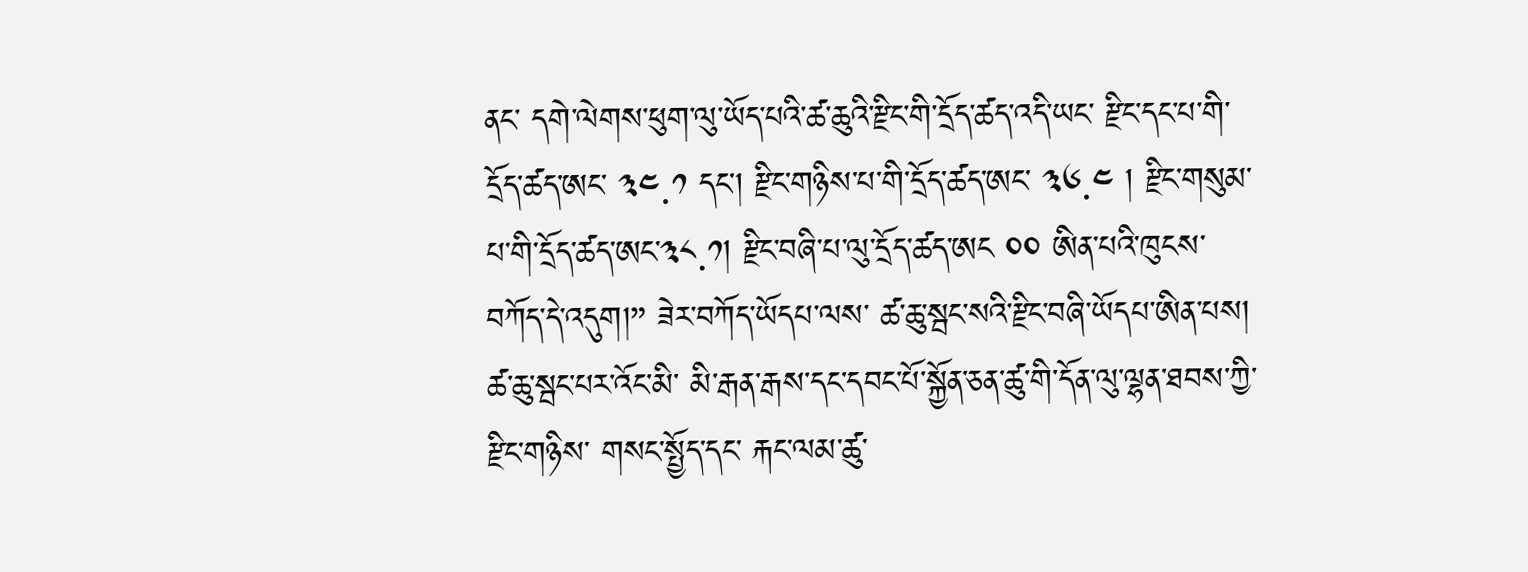ནང་ དགེ་ལེགས་ཕུག་ལུ་ཡོད་པའི་ཚ་ཆུའི་རྫིང་གི་དྲོད་ཚད་འདི་ཡང་ རྫིང་དང་པ་གི་དྲོད་ཚད་ཨང་ ༣༤.༡ དང་། རྫིང་གཉིས་པ་གི་དྲོད་ཚད་ཨང་ ༣༦.༤ ། རྫིང་གསུམ་པ་གི་དྲོད་ཚད་ཨང་༣༨.༡། རྫིང་བཞི་པ་ལུ་དྲོད་ཚད་ཨང ༠༠ ཨིན་པའི་ཁུངས་བཀོད་དེ་འདུག།” ཟེར་བཀོད་ཡོདཔ་ལས་ ཚ་ཆུ་སྦང་སའི་རྫིང་བཞི་ཡོདཔ་ཨིན་པས། ཚ་ཆུ་སྦང་པར་འོང་མི་ མི་རྒན་རྒས་དང་དབང་པོ་སྐྱོན་ཅན་ཚུ་གི་དོན་ལུ་ལྷན་ཐབས་ཀྱི་རྫིང་གཉིས་ གསང་སྤྱོད་དང་ རྐང་ལམ་ཚུ་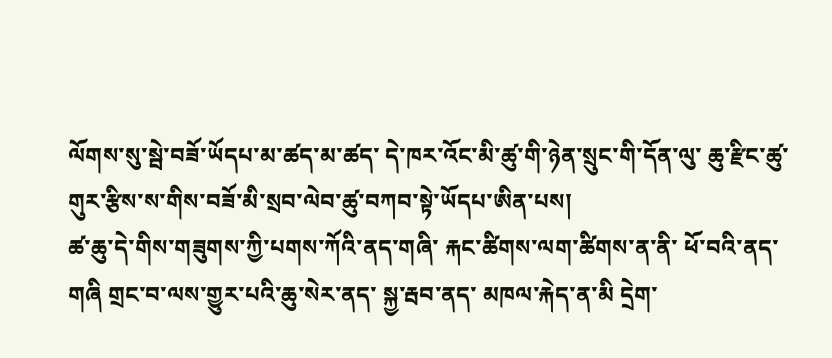ལོགས་སུ་སྦེ་བཟོ་ཡོདཔ་མ་ཚད་མ་ཚད་ དེ་ཁར་འོང་མི་ཚུ་གི་ཉེན་སྲུང་གི་དོན་ལུ་ ཆུ་རྫིང་ཚུ་གུར་རྩིས་ས་གིས་བཟོ་མི་སྲབ་ལེབ་ཚུ་བཀབ་སྟེ་ཡོདཔ་ཨིན་པས།
ཚ་ཆུ་དེ་གིས་གཟུགས་ཀྱི་པགས་ཀོའི་ནད་གཞི་ རྐང་ཚིགས་ལག་ཚིགས་ན་ནི་ ཕོ་བའི་ནད་གཞི གྲང་བ་ལས་གྱུར་པའི་ཆུ་སེར་ནད་ སྐྱ་རྦབ་ནད་ མཁལ་རྐེད་ན་མི དྲེག་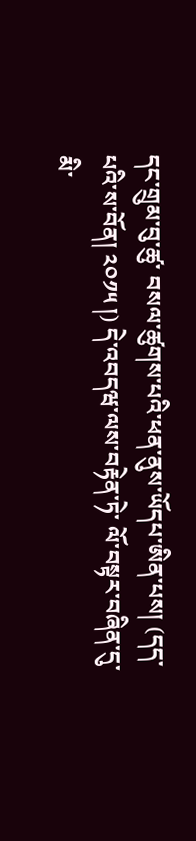དང་གྲུམ་བུ་ཚུ་ བསལ་ཚུགས་པའི་ཕན་ནུས་ཡོདཔ་ཨིན་པས། (དད་པའི་ས་བོན། ༢༠༡༥ །) དེ་འབདཝ་ལས་བརྟེན་ཏེ་ ལོ་བསྟར་བཞིན་དུ་ མི་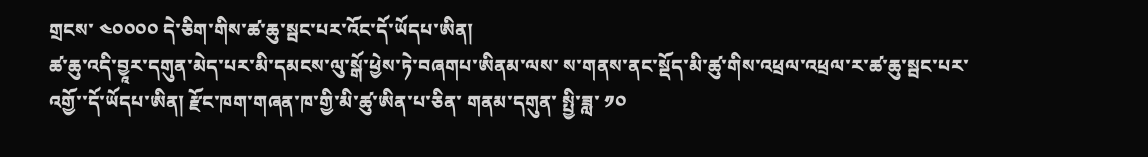གྲངས་ ༤༠༠༠༠ དེ་ཅིག་གིས་ཚ་ཆུ་སྦང་པར་འོང་དོ་ཡོདཔ་ཨིན།
ཚ་ཆུ་འདི་བྱཱར་དགུན་མེད་པར་མི་དམངས་ལུ་སྒོ་ཕྱེས་ཏེ་བཞགཔ་ཨིནམ་ལས་ ས་གནས་ནང་སྡོད་མི་ཚུ་གིས་འཕྲལ་འཕྲལ་ར་ཚ་ཆུ་སྦང་པར་འགྱོ་་དོ་ཡོདཔ་ཨིན། རྫོང་ཁག་གཞན་ཁ་གྱི་མི་ཚུ་ཨིན་པ་ཅིན་ གནམ་དགུན་ སྤྱི་ཟླ་ ༡༠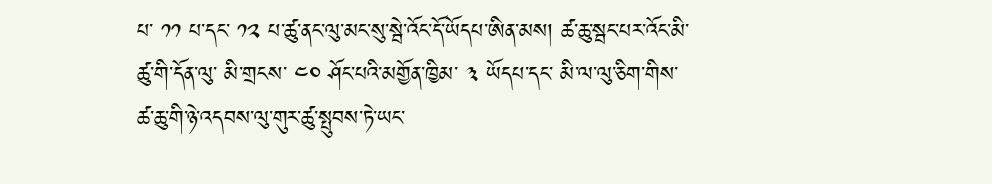པ་ ༡༡ པ་དང་ ༡༢ པ་ཚུ་ནང་ལུ་མང་སུ་སྦེ་འོང་དོ་ཡོདཔ་ཨིན་མས། ཚ་ཆུ་སྦང་པར་འོང་མི་ཚུ་གི་དོན་ལུ་ མི་གྲངས་ ༤༠ ཤོང་པའི་མགྱོན་ཁྱིམ་ ༣ ཡོདཔ་དང་ མི་ལ་ལུ་ཅིག་གིས་ ཚ་ཆུ་གི་ཉེ་འདབས་ལུ་གུར་ཚུ་སྤུབས་ཏེ་ཡང་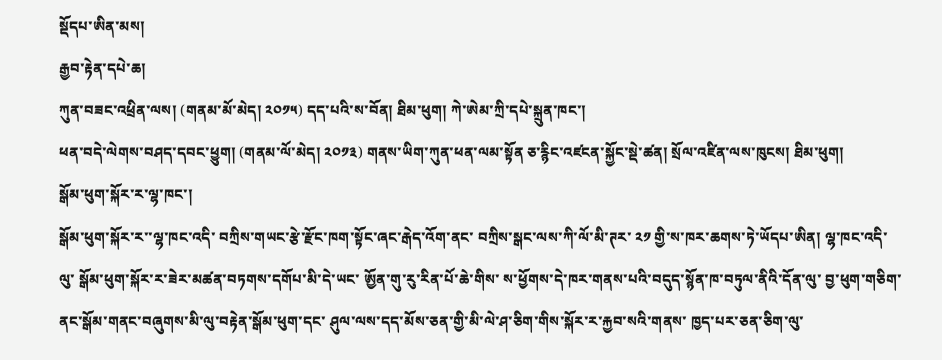སྡོདཔ་ཨིན་མས།
རྒྱབ་རྟེན་དཔེ་ཆ།
ཀུན་བཟང་འཕྲིན་ལས། (གནམ་མོ་མེད། ༢༠༡༥) དད་པའི་ས་བོན། ཐིམ་ཕུག། ཀེ་ཨེམ་ཀྲི་དཔེ་སྐྲུན་ཁང་།
ཕན་བདེ་ལེགས་བཤད་དབང་ཕྱུག། (གནམ་ལོ་མེད། ༢༠༡༣) གནས་ཡིག་ཀུན་ཕན་ལམ་སྟོན ཅ་རྙིང་འཛངན་སྐྱོང་སྡེ་ཚན། སྲོལ་འཛིན་ལས་ཁུངས། ཐིམ་ཕུག།
སྒོམ་ཕུག་སྐོར་ར་ལྷ་ཁང་།
སྒོམ་ཕུག་སྐོར་ར་་ལྷ་ཁང་འདི་ བཀྲིས་གཡང་རྩེ་རྫོང་ཁག་སྟོང་ཞང་རྒེད་འོག་ནང་ བཀྲིས་སྒང་ལས་ཀི་ལོ་མི་ཊར་ ༢༡ གྱི་ས་ཁར་ཆགས་ཏེ་ཡོདཔ་ཨིན། ལྷ་ཁང་འདི་ལུ་ སྒོམ་ཕུག་སྐོར་ར་ཟེར་མཚན་བཏགས་དགོཔ་མི་དེ་ཡང་ ཨྱོན་གུ་རུ་རིན་པོ་ཆེ་གིས་ ས་ཕྱོགས་དེ་ཁར་གནས་པའི་བདུད་སྙོན་ཁ་བཏུལ་ནིའི་དོན་ལུ་ བྱ་ཕུག་གཅིག་ནང་སྒོམ་གནང་བཞུགས་མི་ལུ་བརྟེན་སྒོམ་ཕུག་དང་ ཤུལ་ལས་དད་མོས་ཅན་གྱི་མི་ལེ་ཤ་ཅིག་གིས་སྐོར་ར་རྐྱབ་སའི་གནས་ ཁྱད་པར་ཅན་ཅིག་ལུ་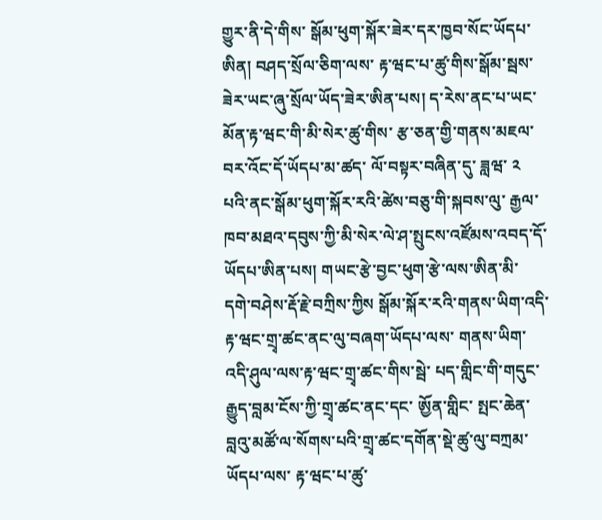གྱུར་ནི་དེ་གིས་ སྒོམ་ཕུག་སྐོར་ཟེར་དར་ཁྱབ་སོང་ཡོདཔ་ཨིན། བཤད་སྲོལ་ཅིག་ལས་ རྟ་ཝང་པ་ཚུ་གིས་སྒོམ་སྦས་ཟེར་ཡང་ཞུ་སྲོལ་ཡོད་ཟེར་ཨིན་པས། ད་རེས་ནང་པ་ཡང་ མོན་རྟ་ཝང་གི་མི་སེར་ཚུ་གིས་ རྩ་ཅན་གྱི་གནས་མཇལ་བར་འོང་དོ་ཡོདཔ་མ་ཚད་ ལོ་བསྟར་བཞིན་དུ་ ཟླཝ་ ༢ པའི་ནང་སྒོམ་ཕུག་སྐོར་རའི་ཚེས་བཅུ་གི་སྐབས་ལུ་ རྒྱལ་ཁབ་མཐའ་དབུས་ཀྱི་མི་སེར་ལེ་ཤ་སྤུངས་འཛོམས་འབད་དོ་ཡོདཔ་ཨིན་པས། གཡང་རྩེ་བྱང་ཕུག་རྩེ་ལས་ཨིན་མི་ དགེ་བཤེས་རྡོ་རྗེ་བཀྲིས་ཀྱིས སྒོམ་སྐོར་རའི་གནས་ཡིག་འདི་ རྟ་ཝང་གྲྭ་ཚང་ནང་ལུ་བཞག་ཡོདཔ་ལས་ གནས་ཡིག་འདི་ཤུལ་ལས་རྟ་ཝང་གྲྭ་ཚང་གིས་སྦེ་ པད་གླིང་གི་གདུང་རྒྱུད་བླམ་ངོས་ཀྱི་གྲྭ་ཚང་ནང་དང་ ཨྱོན་གླིང་ སྤང་ཆེན་བླའུ་མཚོ་ལ་སོགས་པའི་གྲྭ་ཚང་དགོན་སྡེ་ཚུ་ལུ་བཀྲམ་ཡོདཔ་ལས་ རྟ་ཝང་པ་ཚུ་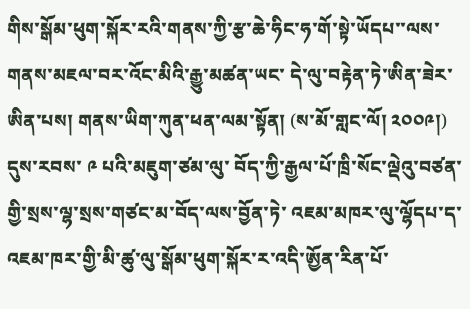གིས་སྒོམ་ཕུག་སྐོར་རའི་གནས་ཀྱི་རྩ་ཆེ་ཧིང་ཧ་གོ་སྟེ་ཡོདཔ་་ལས་ གནས་མཇལ་བར་འོང་མིའི་རྒྱུ་མཚན་ཡང་ དེ་ལུ་བརྟེན་ཏེ་ཨིན་ཟེར་ཨིན་པས། གནས་ཡིག་ཀུན་ཕན་ལམ་སྟོན། (ས་མོ་གླང་ལོ། ༢༠༠༩།) དུས་རབས་ ༩ པའི་མཇུག་ཙམ་ལུ་ བོད་ཀྱི་རྒྱལ་པོ་ཁྲི་སོང་ལྡེའུ་བཙན་གྱི་སྲས་ལྷ་སྲས་གཙང་མ་བོད་ལས་བྱོན་ཏེ་ འཇམ་མཁར་ལུ་ལྷོདཔ་ད་ འཇམ་ཁར་གྱི་མི་ཚུ་ལུ་སྒོམ་ཕུག་སྐོར་ར་འདི་ཨྱོན་རིན་པོ་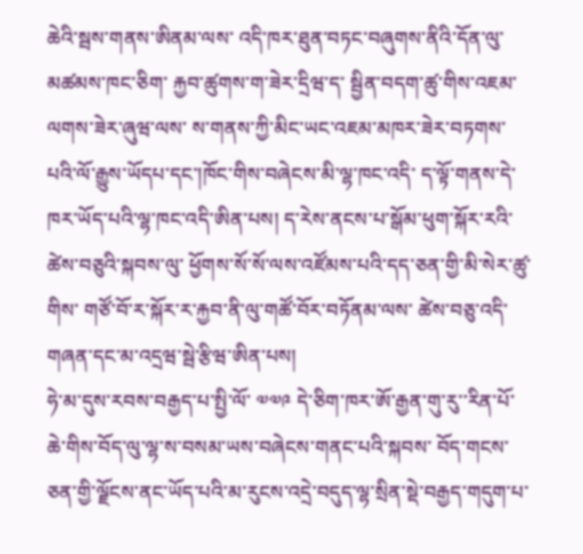ཆེའི་སྦས་གནས་ཨིནམ་ལས་ འདི་ཁར་ཐུན་བཏང་བཞུགས་ནིའི་དོན་ལུ་མཚམས་ཁང་ཅིག་ རྐྱབ་ཚུགས་ག་ཟེར་དྲིཝ་ད་ སྦྱིན་བདག་ཚུ་གིས་འཇམ་ལགས་ཟེར་ཞུཝ་ལས་ ས་གནས་ཀྱི་མིང་ཡང་འཇམ་མཁར་ཟེར་བཏགས་པའི་ལོ་རྒྱུས་ཡོདཔ་དང་།ཁོང་གིས་བཞེངས་མི་ལྷ་ཁང་འདི་ ད་ལྟོ་གནས་དེ་ཁར་ཡོད་པའི་ལྷ་ཁང་འདི་ཨིན་པས། ད་རེས་ནངས་པ་སྒོམ་ཕུག་སྐོར་རའི་ཚེས་བཅུའི་སྐབས་ལུ་ ཕྱོགས་སོ་སོ་ལས་འཛོམས་པའི་དད་ཅན་གྱི་མི་སེར་ཚུ་གིས་ གཙོ་བོ་ར་སྐོར་ར་རྐྱབ་ནི་ལུ་གཚོ་བོར་བཏོནམ་ལས་ ཚེས་བཅུ་འདི་གཞན་དང་མ་འདྲཝ་སྦེ་རྩིཝ་ཨིན་པས།
ཧེ་མ་དུས་རབས་བརྒྱད་པ་སྤྱི་ལོ་ ༧༧༩ དེ་ཅིག་ཁར་ཨོ་རྒྱན་གུ་རུ་་རིན་པོ་ཆེ་གིས་བོད་ལུ་ལྷ་ས་བསམ་ཡས་བཞེངས་གནང་པའི་སྐབས་ བོད་གངས་ཅན་གྱི་ལྗོངས་ནང་ཡོད་པའི་མ་རུངས་འདྲེ་བདུད་ལྷ་སྲིན་སྡེ་བརྒྱད་གདུག་པ་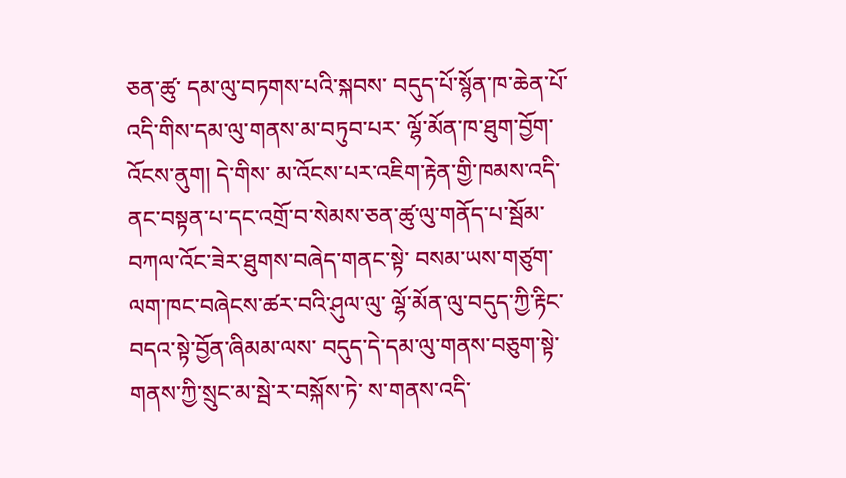ཅན་ཚུ་ དམ་ལུ་བཏགས་པའི་སྐབས་ བདུད་པོ་སྙོན་ཁ་ཆེན་པོ་འདི་གིས་དམ་ལུ་གནས་མ་བཏུབ་པར་ ལྷོ་མོན་ཁ་ཐུག་བྱོག་འོངས་ནུག། དེ་གིས་ མ་འོངས་པར་འཇིག་རྟེན་གྱི་ཁམས་འདི་ནང་བསྟན་པ་དང་འགྲོ་བ་སེམས་ཅན་ཚུ་ལུ་གནོད་པ་སྦོམ་བཀལ་འོང་ཟེར་ཐུགས་བཞེད་གནང་སྟེ་ བསམ་ཡས་གཙུག་ལག་ཁང་བཞེངས་ཚར་བའི་ཤུལ་ལུ་ ལྷོ་མོན་ལུ་བདུད་ཀྱི་རྟིང་བདའ་སྟེ་བྱོན་ཞིམམ་ལས་ བདུད་དེ་དམ་ལུ་གནས་བཅུག་སྟེ་གནས་ཀྱི་སྲུང་མ་སྦེ་ར་བསྐོས་ཏེ་ ས་གནས་འདི་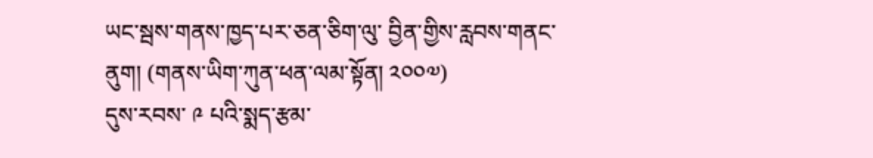ཡང་སྦས་གནས་ཁྱད་པར་ཅན་ཅིག་ལུ་ བྱིན་གྱིས་རླབས་གནང་ནུག། (གནས་ཡིག་ཀུན་ཕན་ལམ་སྟོན། ༢༠༠༧)
དུས་རབས་ ༩ པའི་སྨད་རྩམ་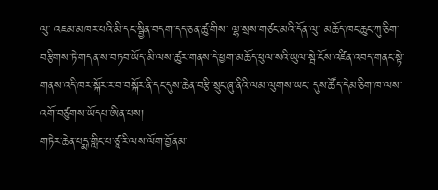ལུ་ འཇམ་མཁར་པའི་མི་དང་སྦྱིན་བདག་དད་ཅན་ཚུ་གིས་ ལྷ་སྲས་གཙང་མའི་དོན་ལུ་ མཆོད་ཁང་ཆུང་ཀུ་ཅིག་བརྩིགས་ཏེ་གདན་ས་བཏབ་ཡོད་མི་ལས་ཚུར་གནས་དེ་ཕྱག་མཆོད་ཕུལ་སའི་ཡུལ་སྦེ་ངོས་འཛིན་འབད་གནང་སྟེ་ གནས་འདི་ཁར་སྐོར་ར་བ་བསྐོར་ནི་དང་དུས་ཆེན་བརྩི་སྲུང་ཞུ་ནིའི་ལམ་ལུགས་ཡང་ དུས་ཚོད་དེམ་ཅིག་ཁ་ལས་འགོ་བཙུགས་ཡོདཔ་ཨིན་པས།
གཏེར་ཆེན་པདྨ་གླིང་པ་ཙཱ་རི་ལས་ལོག་བྱོནམ་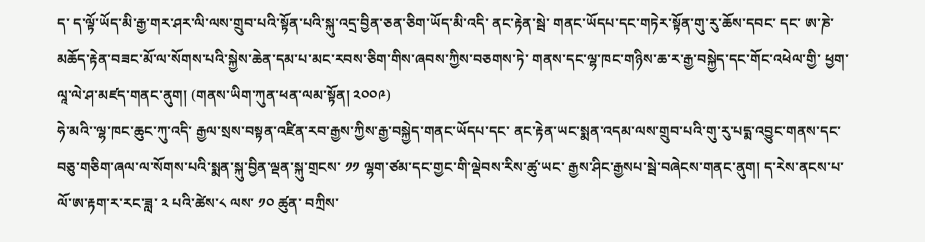ད་ ད་ལྟོ་ཡོད་མི་རྒྱ་གར་ཤར་ལི་ལས་གྲུབ་པའི་སྟོན་པའི་སྐུ་འདྲ་བྱིན་ཅན་ཅིག་ཡོད་མི་འདི་ ནང་རྟེན་སྦེ་ གནང་ཡོདཔ་དང་གཏེར་སྟོན་གུ་རུ་ཆོས་དབང་ དང་ ཨ་ཎེ་མཆོད་རྟེན་བཟང་མོ་ལ་སོགས་པའི་སྐྱེས་ཆེན་དམ་པ་མང་རབས་ཅིག་གིས་ཞབས་ཀྱིས་བཅགས་ཏེ་ གནས་དང་ལྷ་ཁང་གཉིས་ཆ་ར་རྒྱ་བསྐྱེད་དང་གོང་འཕེལ་གྱི་ ཕྱག་ལཱ་ལེ་ཤ་མཛད་གནང་ནུག། (གནས་ཡིག་ཀུན་ཕན་ལམ་སྟོན། ༢༠༠༩)
ཧེ་མའི་་ལྷ་ཁང་ཆུང་ཀུ་འདི་ རྒྱལ་སྲས་བསྟན་འཛིན་རབ་རྒྱས་ཀྱིས་རྒྱ་བསྐྱེད་གནང་ཡོདཔ་དང་ ནང་རྟེན་ཡང་སྨན་འདམ་ལས་གྲུབ་པའི་གུ་རུ་པདྨ་འབྱུང་གནས་དང་ བཅུ་གཅིག་ཞལ་ལ་སོགས་པའི་སྨན་སྐུ་བྱིན་ལྡན་སྐུ་གྲངས་ ༡༡ ལྷག་ཙམ་དང་གྱང་གི་ལྡེབས་རིས་ཚུ་ཡང་ རྒྱས་ཤིང་རྒྱསཔ་སྦེ་བཞེངས་གནང་ནུག། ད་རེས་ནངས་པ་ལོ་ཨ་རྟག་ར་རང་ཟླ་ ༢ པའི་ཚེས་༨ ལས་ ༡༠ ཚུན་ བཀྲིས་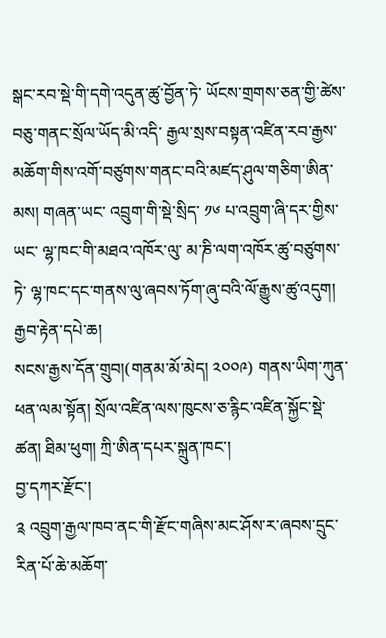སྒང་རབ་སྡེ་གི་དགེ་འདུན་ཚུ་བྱོན་ཏེ་ ཡོངས་གྲགས་ཅན་གྱི་ཚེས་བཅུ་གནང་སྲོལ་ཡོད་མི་འདི་ རྒྱལ་སྲས་བསྟན་འཛིན་རབ་རྒྱས་མཆོག་གིས་འགོ་བཙུགས་གནང་བའི་མཛད་ཤུལ་གཅིག་ཨིན་མས། གཞན་ཡང་ འབྲུག་གི་སྡེ་སྲིད་ ༡༦ པ་འབྲུག་ཞི་དར་གྱིས་ཡང་ ལྷ་ཁང་གི་མཐའ་འཁོར་ལུ་ མ་ཎི་ལག་འཁོར་ཚུ་བཙུགས་ཏེ་ ལྷ་ཁང་དང་གནས་ལུ་ཞབས་ཏོག་ཞུ་བའི་ལོ་རྒྱུས་ཚུ་འདུག།
རྒྱབ་རྟེན་དཔེ་ཆ།
སངས་རྒྱས་དོན་གྲུབ།(གནམ་མོ་མེད། ༢༠༠༩) གནས་ཡིག་ཀུན་ཕན་ལམ་སྟོན། སྲོལ་འཛིན་ལས་ཁུངས་ཅ་རྙིང་འཛིན་སྐྱོང་སྡེ་ཚན། ཐིམ་ཕུག། ཀྲི་ཨིན་དཔར་སྐྲུན་ཁང་།
བྱ་དཀར་རྫོང་།
༉ འབྲུག་རྒྱལ་ཁབ་ནང་གི་རྫོང་གཞིས་མང་ཤོས་ར་ཞབས་དྲུང་རིན་པོ་ཆེ་མཆོག་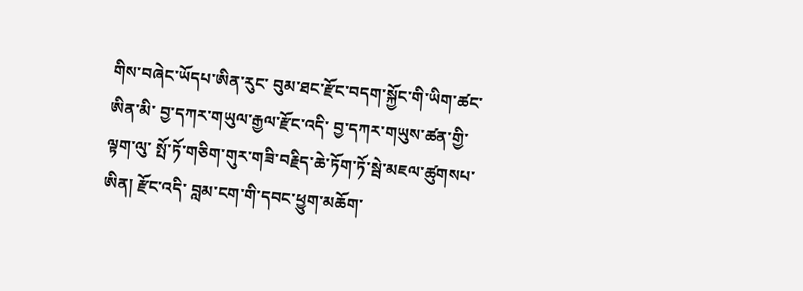གིས་བཞེང་ཡོདཔ་ཨིན་རུང་ བུམ་ཐང་རྫོང་བདག་སྐྱོང་གི་ཡིག་ཚང་ཨིན་མི་ བྱ་དཀར་གཡུལ་རྒྱལ་རྫོང་འདི་ བྱ་དཀར་གཡུས་ཚན་གྱི་ལྟག་ལུ་ སྤོ་ཏོ་གཅིག་གུར་གཟི་བརྗིད་ཆེ་ཏོག་ཏོ་སྦེ་མཇལ་ཚུགསཔ་ཨིན། རྫོང་འདི་ བླམ་ངག་གི་དབང་ཕྱུག་མཆོག་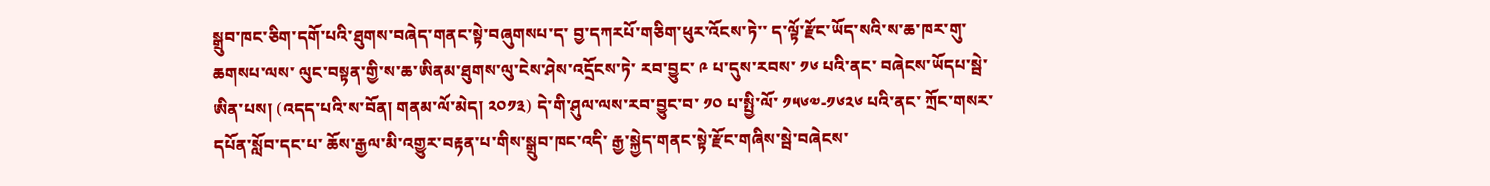སྒྲུབ་ཁང་ཅིག་དགོ་པའི་ཐུགས་བཞེད་གནང་སྟེ་བཞུགསཔ་ད་ བྱ་དཀརཔོ་གཅིག་ཕུར་འོངས་ཏེ་་ ད་ལྟོ་རྫོང་ཡོད་སའི་ས་ཆ་ཁར་གུ་ཆགསཔ་ལས་ ལུང་བསྟན་གྱི་ས་ཆ་ཨིནམ་ཐུགས་ལུ་ངེས་ཤེས་འདྲོངས་ཏེ་ རབ་བྱུང་ ༩ པ་དུས་རབས་ ༡༦ པའི་ནང་ བཞེངས་ཡོདཔ་སྦེ་ཨིན་པས། (འདད་པའི་ས་བོན། གནམ་ལོ་མེད། ༢༠༡༣) དེ་གི་ཤུལ་ལས་རབ་བྱུང་བ་ ༡༠ པ་སྤྱི་ལོ་ ༡༥༦༧-༡༦༢༦ པའི་ནང་ ཀྲོང་གསར་དཔོན་སློབ་དང་པ་ ཆོས་རྒྱལ་མི་འགྱུར་བརྟན་པ་གིས་སྒྲུབ་ཁང་འདི་ རྒྱ་སྐྱེད་གནང་སྟེ་རྫོང་གཞིས་སྦེ་བཞེངས་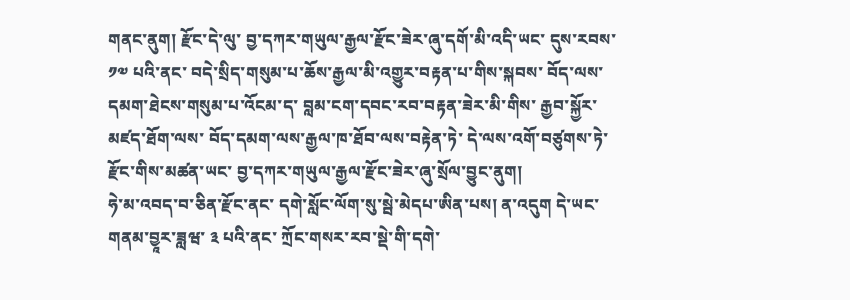གནང་ནུག། རྫོང་དེ་ལུ་ བྱ་དཀར་གཡུལ་རྒྱལ་རྫོང་ཟེར་ཞུ་དགོ་མི་འདི་ཡང་ དུས་རབས་ ༡༧ པའི་ནང་ བདེ་སྲིད་གསུམ་པ་ཆོས་རྒྱལ་མི་འགྱུར་བརྟན་པ་གིས་སྐབས་ བོད་ལས་དམག་ཐེངས་གསུམ་པ་འོངམ་ད་ བླམ་ངག་དབང་རབ་བརྟན་ཟེར་མི་གིས་ རྒྱབ་སྐྱོར་མཛད་ཐོག་ལས་ བོད་དམག་ལས་རྒྱལ་ཁ་ཐོབ་ལས་བརྟེན་ཏེ་ དེ་ལས་འགོ་བཙུགས་ཏེ་ རྫོང་གིས་མཚན་ཡང་ བྱ་དཀར་གཡུལ་རྒྱལ་རྫོང་ཟེར་ཞུ་སྲོལ་བྱུང་ནུག།
ཧེ་མ་འབད་བ་ཅིན་རྫོང་ནང་ དགེ་སློང་ལོག་སུ་སྦེ་མེདཔ་ཨིན་པས། ན་འདུག དེ་ཡང་ གནམ་བྱཱར་ཟླཝ་ ༣ པའི་ནང་ ཀྲོང་གསར་རབ་སྡེ་གི་དགེ་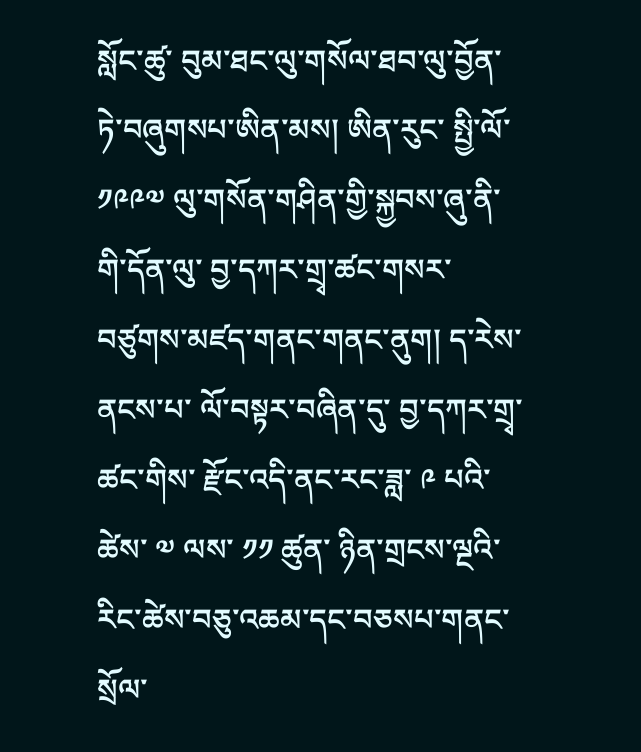སློང་ཚུ་ བུམ་ཐང་ལུ་གསོལ་ཐབ་ལུ་བྱོན་ཏེ་བཞུགསཔ་ཨིན་མས། ཨིན་རུང་ སྤྱི་ལོ་ ༡༩༩༧ ལུ་གསོན་གཤིན་གྱི་སྐྱབས་ཞུ་ནི་གི་དོན་ལུ་ བྱ་དཀར་གྲྭ་ཚང་གསར་བཙུགས་མཛད་གནང་གནང་ནུག། ད་རེས་ནངས་པ་ ལོ་བསྟར་བཞིན་དུ་ བྱ་དཀར་གྲྭ་ཚང་གིས་ རྫོང་འདི་ནང་རང་ཟླ་ ༩ པའི་ཚེས་ ༧ ལས་ ༡༡ ཚུན་ ཉིན་གྲངས་ལྔའི་རིང་ཚེས་བཅུ་འཆམ་དང་བཅསཔ་གནང་སྲོལ་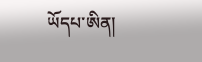ཡོདཔ་ཨིན།